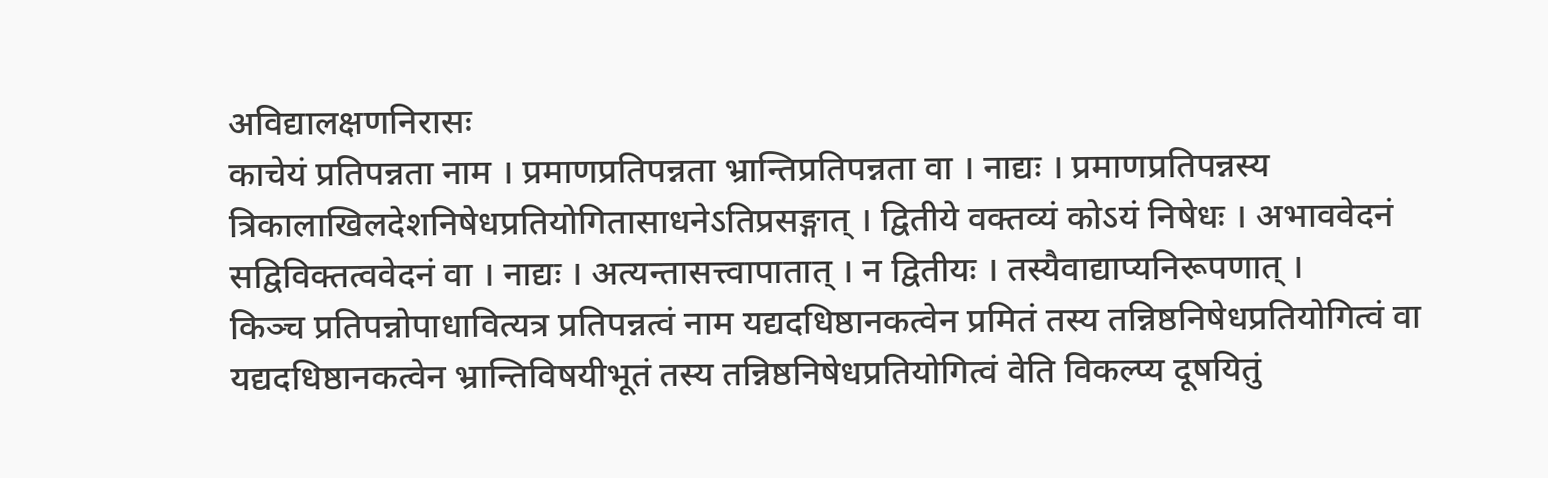अविद्यालक्षणनिरासः
काचेयं प्रतिपन्नता नाम । प्रमाणप्रतिपन्नता भ्रान्तिप्रतिपन्नता वा । नाद्यः । प्रमाणप्रतिपन्नस्य त्रिकालाखिलदेशनिषेधप्रतियोगितासाधनेऽतिप्रसङ्गात् । द्वितीये वक्तव्यं कोऽयं निषेधः । अभाववेदनं सद्विविक्तत्ववेदनं वा । नाद्यः । अत्यन्तासत्त्वापातात् । न द्वितीयः । तस्यैवाद्याप्यनिरूपणात् ।
किञ्च प्रतिपन्नोपाधावित्यत्र प्रतिपन्नत्वं नाम यद्यदधिष्ठानकत्वेन प्रमितं तस्य तन्निष्ठनिषेधप्रतियोगित्वं वा यद्यदधिष्ठानकत्वेन भ्रान्तिविषयीभूतं तस्य तन्निष्ठनिषेधप्रतियोगित्वं वेति विकल्प्य दूषयितुं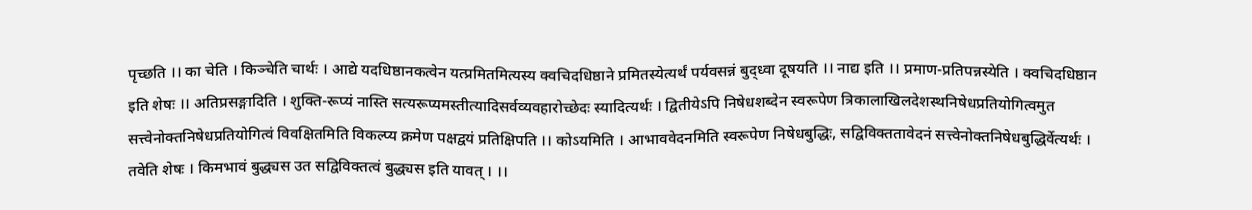पृच्छति ।। का चेति । किञ्चेति चार्थः । आद्ये यदधिष्ठानकत्वेन यत्प्रमितमित्यस्य क्वचिदधिष्ठाने प्रमितस्येत्यर्थं पर्यवसन्नं बुद्ध्वा दूषयति ।। नाद्य इति ।। प्रमाण-प्रतिपन्नस्येति । क्वचिदधिष्ठान इति शेषः ।। अतिप्रसङ्गादिति । शुक्ति-रूप्यं नास्ति सत्यरूप्यमस्तीत्यादिसर्वव्यवहारोच्छेदः स्यादित्यर्थः । द्वितीयेऽपि निषेधशब्देन स्वरूपेण त्रिकालाखिलदेशस्थनिषेधप्रतियोगित्वमुत सत्त्वेनोक्तनिषेधप्रतियोगित्वं विवक्षितमिति विकल्प्य क्रमेण पक्षद्वयं प्रतिक्षिपति ।। कोऽयमिति । आभाववेदनमिति स्वरूपेण निषेधबुद्धिः, सद्विविक्ततावेदनं सत्त्वेनोक्तनिषेधबुद्धिर्वेत्यर्थः । तवेति शेषः । किमभावं बुद्ध्यस उत सद्विविक्तत्वं बुद्ध्यस इति यावत् । ।।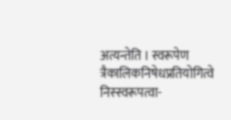अत्यन्तेति । स्वरूपेण त्रैकालिकनिषेधप्रतियोगित्वे निस्स्वरूपत्वा-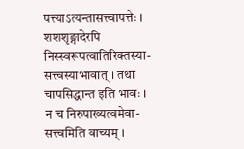पत्त्याऽत्यन्तासत्त्वापत्तेः । शशशृङ्गादेरपि निस्स्वरूपत्वातिरिक्तस्या-सत्त्वस्याभावात् । तथा चापसिद्धान्त इति भावः । न च निरुपाख्यत्वमेवा-सत्त्वमिति वाच्यम् ।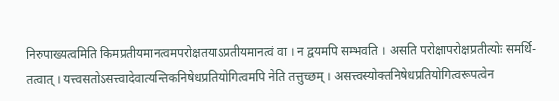निरुपाख्यत्वमिति किमप्रतीयमानत्वमपरोक्षतयाऽप्रतीयमानत्वं वा । न द्वयमपि सम्भवति । असति परोक्षापरोक्षप्रतीत्योः समर्थि-तत्वात् । यत्त्वसतोऽसत्त्वादेवात्यन्तिकनिषेधप्रतियोगित्वमपि नेति तत्तुच्छम् । असत्त्वस्योक्तनिषेधप्रतियोगित्वरूपत्वेन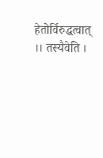हेतोर्विरुद्धत्वात् ।। तस्यैवेति ।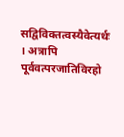सद्विविक्तत्वस्यैवेत्यर्थः । अत्रापि पूर्ववत्परजातिविरहो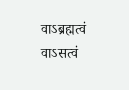वाऽब्रह्मत्वं वाऽसत्वं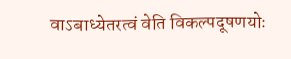वाऽबाध्येतरत्वं वेति विकल्पदूषणयोः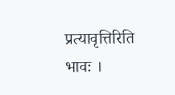प्रत्यावृत्तिरिति भावः ।